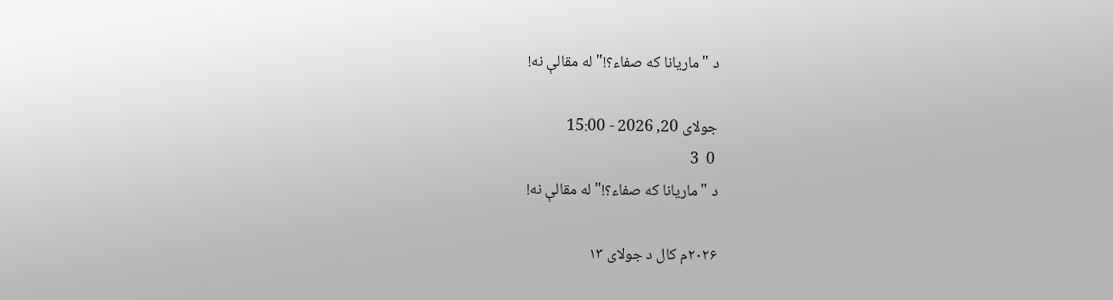د "ماریانا که صفاء؟!" له مقالې نه!

جولای 20, 2026 - 15:00
 0  3
د "ماریانا که صفاء؟!" له مقالې نه!

۲۰۲۶م کال د جولای ۱۳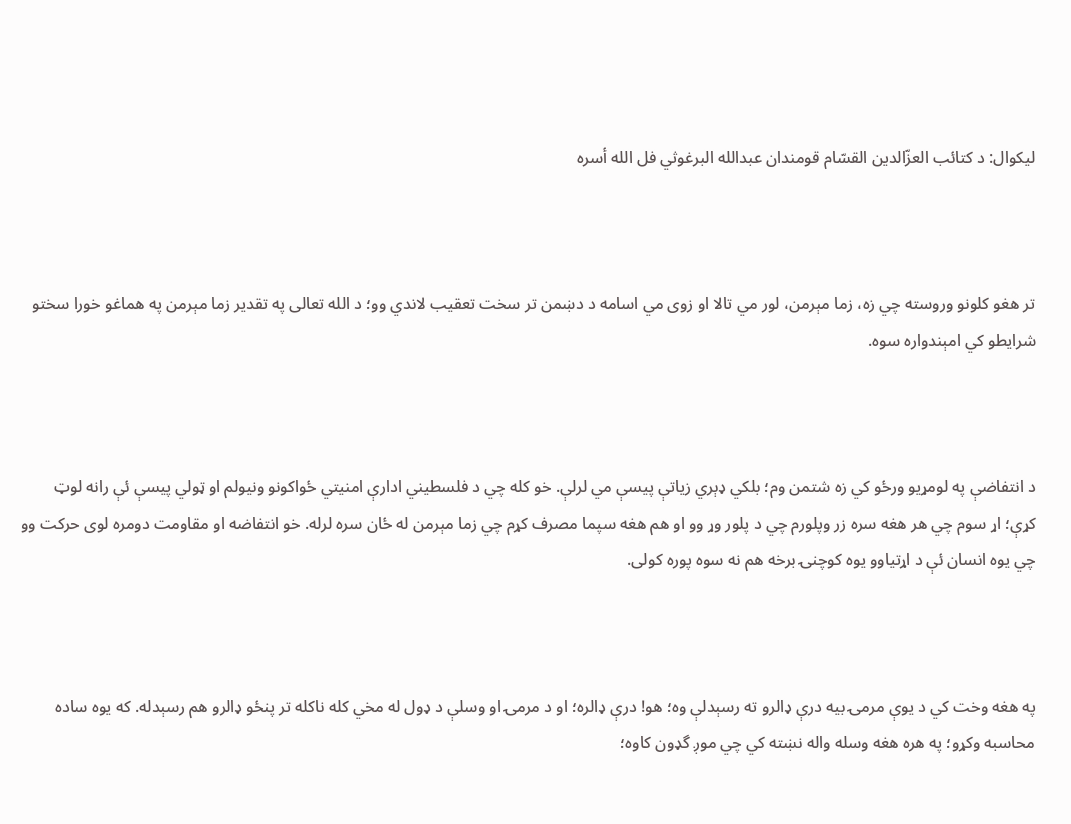لیکوال: د کتائب العزّالدین القسّام قومندان عبدالله البرغوثي فل الله أسره



تر هغو کلونو وروسته چي زه، زما مېرمن، لور مي تالا او زوی مي اسامه د دښمن تر سخت تعقیب لاندي وو؛ د الله تعالی په تقدیر زما مېرمن په هماغو خورا سختو شرایطو کي امېندواره سوه.



د انتفاضې په لومړیو ورځو کي زه شتمن وم؛ بلکي ډېري زیاتې پیسې مي لرلې. خو کله چي د فلسطیني ادارې امنیتي ځواکونو ونیولم او ټولي پیسې ئې رانه لوټ کړې؛ اړ سوم چي هر هغه سره زر وپلورم چي د پلور وړ وو او هم هغه سپما مصرف کړم چي زما مېرمن له ځان سره لرله. خو انتفاضه او مقاومت دومره لوی حرکت وو چي یوه انسان ئې د اړتیاوو یوه کوچنۍ برخه هم نه سوه پوره کولی.



په هغه وخت کي د یوې مرمۍ بیه درې ډالرو ته رسېدلې وه؛ هو! درې ډالره؛ او د مرمۍ او وسلې د ډول له مخي کله ناکله تر پنځو ډالرو هم رسېدله. که یوه ساده محاسبه وکړو؛ په هره هغه وسله‌ واله نښته کي چي موږ گډون کاوه؛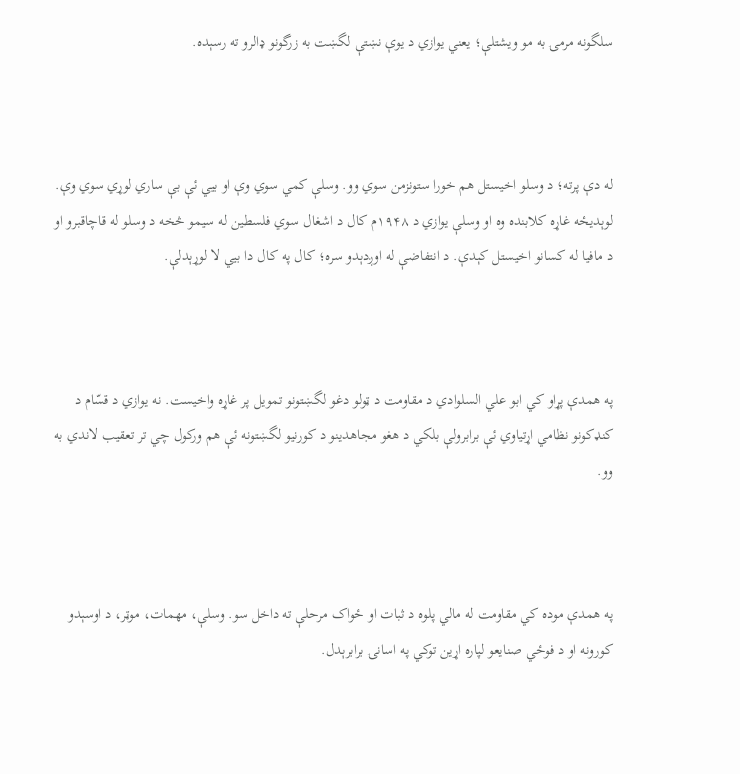سلگونه مرمۍ به مو ویشتلې؛ یعني یوازي د یوې نښتې لگښت به زرگونو ډالرو ته رسېده.



له دې پرته؛ د وسلو اخیستل هم خورا ستونزمن سوي وو. وسلې کمي سوي وې او بیي ئې بې‌ ساري لوړي سوي وې. لوېدیځه غاړه کلابنده وه او وسلې یوازي د ۱۹۴۸م کال د اشغال سوي فلسطین له سیمو څخه د وسلو له قاچاقبرو او د مافیا له کسانو اخیستل کېدې. د انتفاضې له اوږدېدو سره؛ کال په کال دا بیي لا لوړېدلې.



په همدې پړاو کي ابو علي السلوادي د مقاومت د ټولو دغو لگښتونو تمویل پر غاړه واخیست. نه یوازي د قسّام د کنډکونو نظامي اړتیاوي ئې برابرولې بلکي د هغو مجاهدینو د کورنیو لگښتونه ئې هم ورکول چي تر تعقیب لاندي به وو.



په همدې موده کي مقاومت له مالي پلوه د ثبات او ځواک مرحلې ته داخل سو. وسلې، مهمات، موټر، د اوسېدو کورونه او د فوځي صنایعو لپاره اړین توکي په اسانۍ برابرېدل.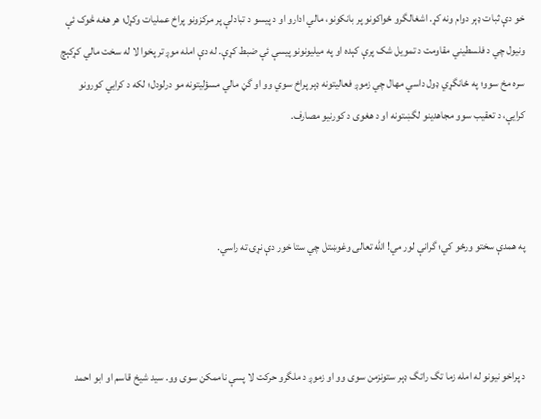خو دې ثبات ډېر دوام ونه کړ. اشغالگرو ځواکونو پر بانکونو، مالي ادارو او د پیسو د تبادلې پر مرکزونو پراخ عملیات وکړل؛ هر هغه څوک ئې ونیول چي د فلسطیني مقاومت د تمویل شک پرې کېده او په میلیونونو پیسې ئې ضبط کړې. له دې امله موږ تر پخوا لا له سخت مالي کړکېچ سره مخ سوو؛ په ځانگړي ډول داسي مهال چي زموږ فعالیتونه ډېر پراخ سوي وو او گڼ مالي مسؤلیتونه مو درلودل؛ لکه د کرايي کورونو کرایې، د تعقیب سوو مجاهدینو لگښتونه او د هغوی د کورنیو مصارف.



په همدې سختو ورځو کي؛ گرانې لور مي! الله تعالی وغوښتل چي ستا خور دې نړۍ ته راسي.



د پراخو نیونو له امله زما تگ راتگ ډېر ستونزمن سوی وو او زموږ د ملگرو حرکت لا پسې ناممکن سوی وو. سید شیخ قاسم او ابو احمد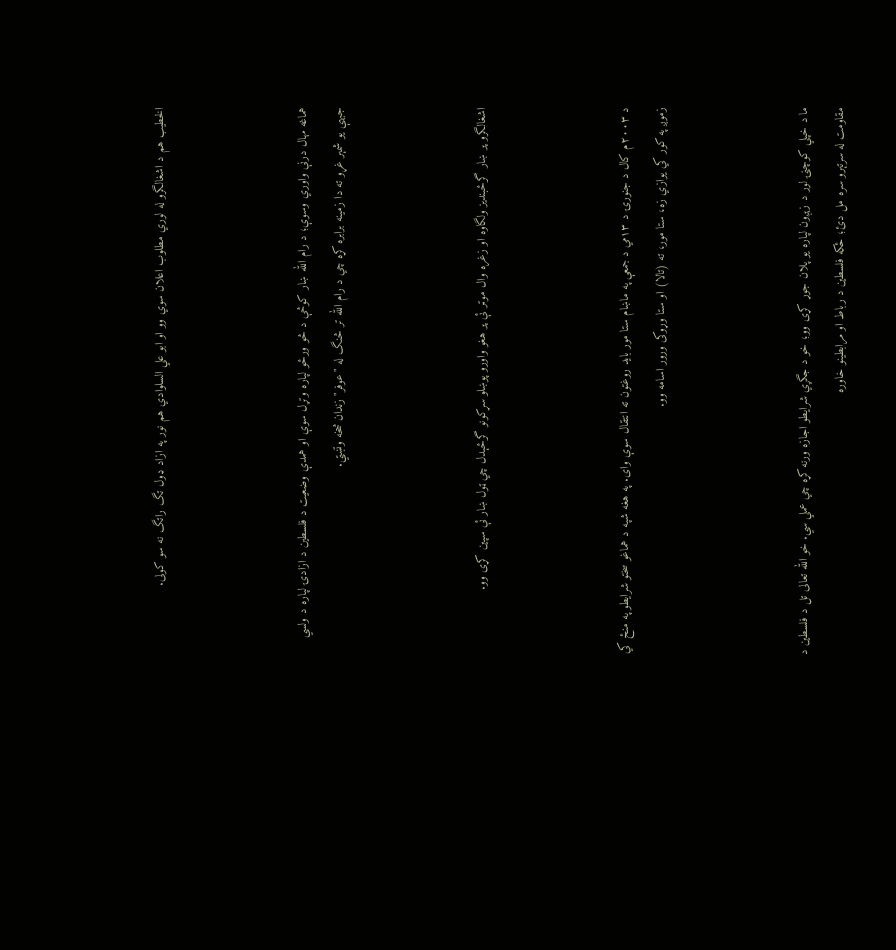الخطیب هم د اشغالگرو له لوري مطلوب اعلان سوي وو او ابو علي السلوادي هم نور په ازاد ډول تگ راتگ نه سو کولی.



هماغه مهال درنې واوري وسوې؛ د رام الله ښار کوڅې د څو ورځو لپاره وتړل سوې او همدې وضعیت د فلسطین د ازادۍ لپاره د ولسي جبهې یو شمېر غړو ته دا زمینه برابره کړه چي د رام الله تر څنگ له "عوفر" زندان څخه وتښتي.



اشغالگرو پر ښار گرځبندیز ولگاوه او زغره‌ وال موټر ئې پر هغو واورو پوښلو سړکونو گرځېدل چي ټول ښار ئې سپین کړی وو.



د ۲۰۰۳م کال د جنورۍ د ۱۳مي د جمعې په ماښام ستا مور باید روغتون ته انتقال سوې وای. په هغه شپه د هماغو سختو شرایطو په منځ کي زموږ په کور کي یوازي زه، ستا مور، ته (تالا) او ستا وړوکی ورور اسامه وو.



ما د خپلي کوچنۍ لور د زېږون لپاره یو پلان جوړ کړی وو؛ خو د جگړي شرایطو اجازه ورنه کړه چي عملي سي. خو الله تعالی تل د فلسطین د مقاومت له سرتېرو سره مل دئ؛ ځکه فلسطین د رباط او مرابطینو خاوره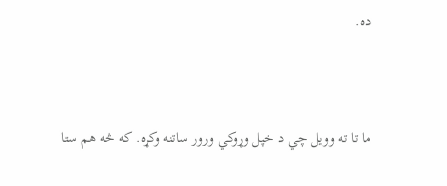ده.



ما تا ته وویل چي د خپل وړوکي ورور ساتنه وکړه. که څه هم ستا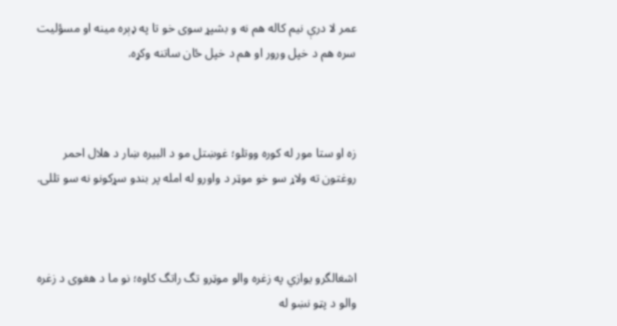عمر لا درې نیم کاله هم نه و بشپړ سوی خو تا په ډېره مینه او مسؤلیت سره هم د خپل ورور او هم د خپل ځان ساتنه وکړه.



زه او ستا مور له کوره ووتلو؛ غوښتل مو د البیره ښار د هلال احمر روغتون ته ولاړ سو خو موټر د واورو له امله پر بندو سړکونو نه سو تللی.



اشغالگرو یوازي په زغره‌ والو موټرو تگ راتگ کاوه؛ نو ما د هغوی د زغره‌ والو د پټو نښو له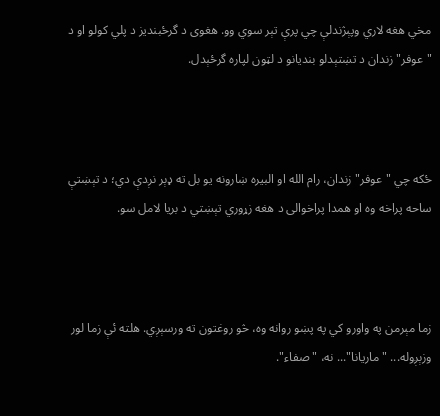مخي هغه لاري وپېژندلې چي پرې تېر سوي وو. هغوی د گرځبندیز د پلي کولو او د "عوفر" زندان د تښتېدلو بندیانو د لټون لپاره گرځېدل.



ځکه چي "عوفر" زندان، رام الله او البیره ښارونه یو بل ته ډېر نږدې دي؛ د تېښتې ساحه پراخه وه او همدا پراخوالی د هغه زړوري تېښتي د بریا لامل سو.



زما مېرمن په واورو کي په پښو روانه وه، څو روغتون ته ورسېږي. هلته ئې زما لور وزېږوله... "ماریانا"... نه، "صفاء".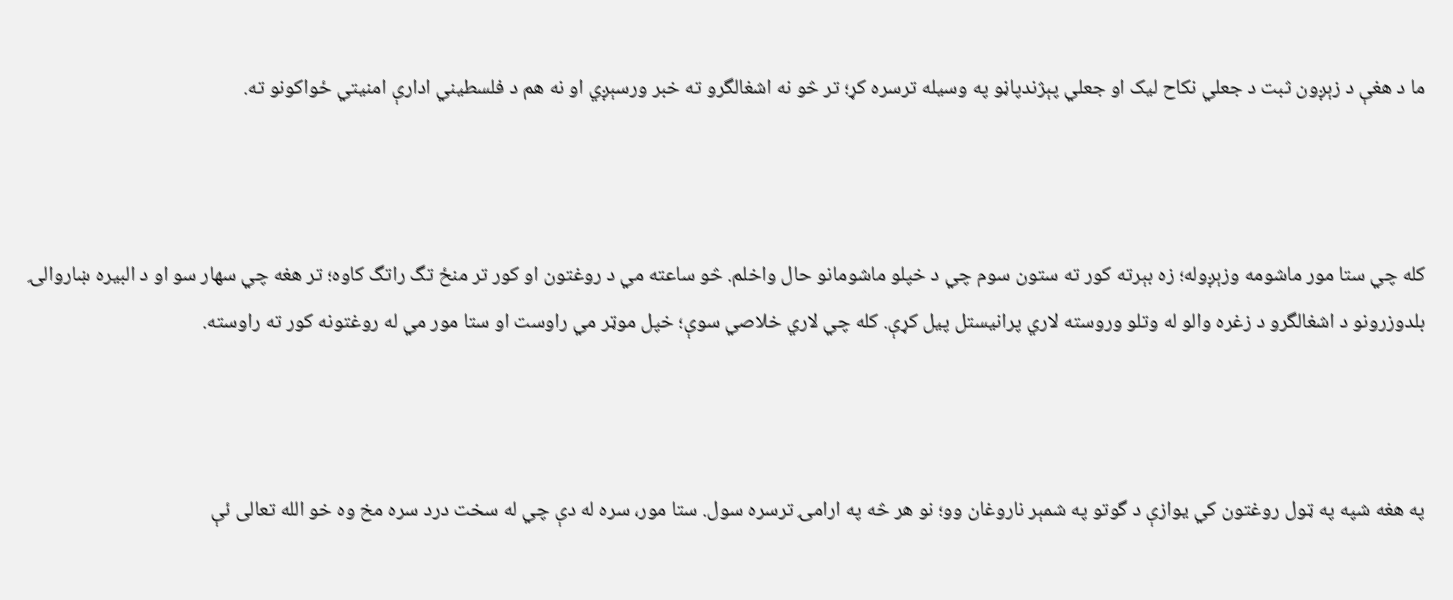ما د هغې د زېږون ثبت د جعلي نکاح‌ لیک او جعلي پېژندپاڼو په وسیله ترسره کړ؛ تر څو نه اشغالگرو ته خبر ورسېږي او نه هم د فلسطیني ادارې امنیتي ځواکونو ته.



کله چي ستا مور ماشومه وزېږوله؛ زه بېرته کور ته ستون سوم چي د خپلو ماشومانو حال واخلم. څو ساعته مي د روغتون او کور تر منځ تگ راتگ کاوه؛ تر هغه چي سهار سو او د البیره ښاروالۍ بلدوزرونو د اشغالگرو د زغره‌ والو له وتلو وروسته لاري پرانیستل پیل کړې. کله چي لاري خلاصي سوې؛ خپل موټر مي راوست او ستا مور مي له روغتونه کور ته راوسته.



په هغه شپه په ټول روغتون کي یوازې د گوتو په شمېر ناروغان وو؛ نو هر څه په ارامۍ ترسره سول. ستا مور، سره له دې چي له سخت درد سره مخ وه خو الله تعالی ئې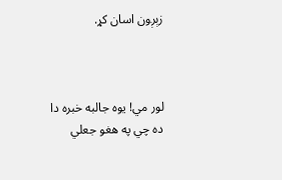زېږون اسان کړ.



لور مي! یوه جالبه خبره دا ده چي په هغو جعلي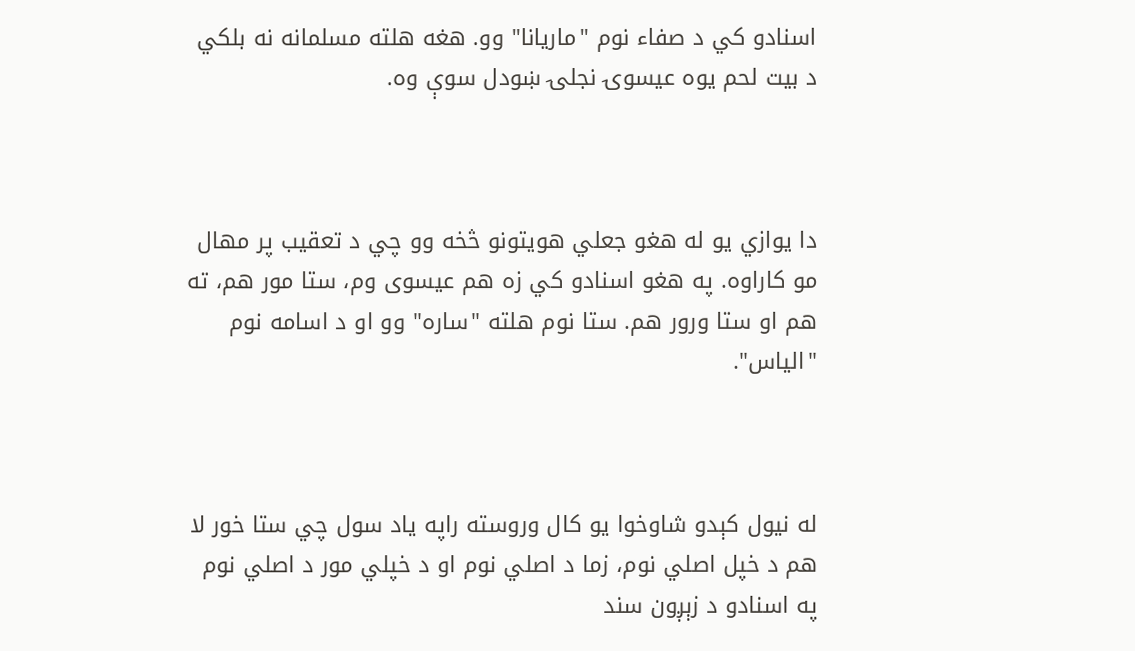اسنادو کي د صفاء نوم "ماریانا" وو. هغه هلته مسلمانه نه بلکي د بیت لحم یوه عیسوۍ نجلۍ ښودل سوې وه.



دا یوازي یو له هغو جعلي هویتونو څخه وو چي د تعقیب پر مهال مو کاراوه. په هغو اسنادو کي زه هم عیسوی وم، ستا مور هم، ته هم او ستا ورور هم. ستا نوم هلته "ساره" وو او د اسامه نوم "الیاس".



له نیول کېدو شاوخوا یو کال وروسته راپه یاد سول چي ستا خور لا هم د خپل اصلي نوم، زما د اصلي نوم او د خپلي مور د اصلي نوم په اسنادو د زېږون سند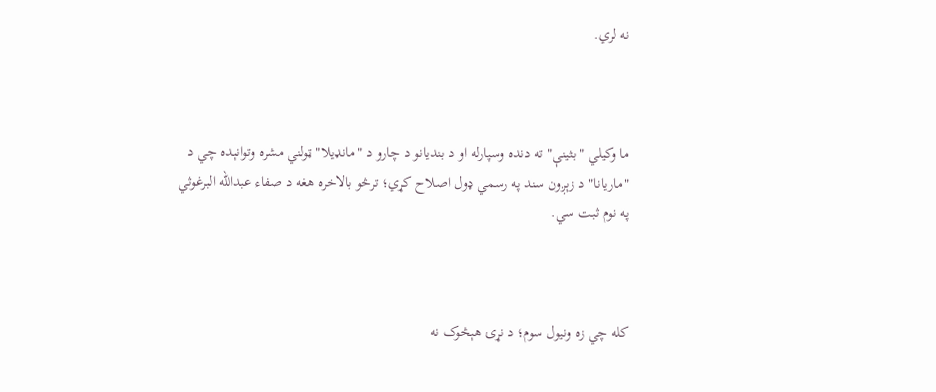نه لري.



ما وکیلي "بثینې" ته دنده وسپارله او د بندیانو د چارو د "مانډیلا" ټولني مشره وتوانېده چي د "ماریانا" د زېږون سند په رسمي ډول اصلاح کړي؛ ترڅو بالاخره هغه د صفاء عبدالله البرغوثي په نوم ثبت سي.



کله چي زه ونیول سوم؛ د نړۍ هېڅوک نه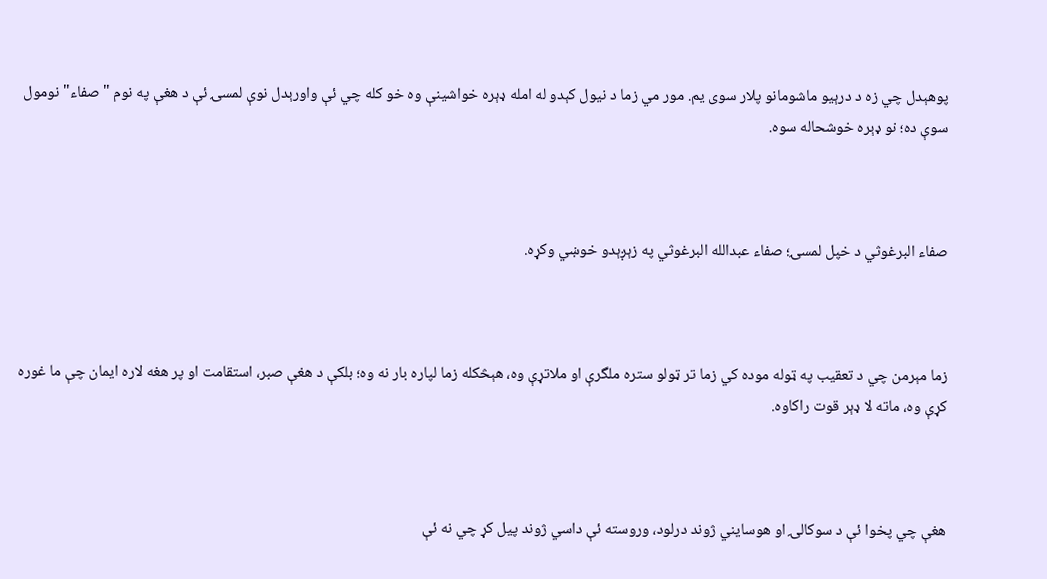پوهېدل چي زه د درېیو ماشومانو پلار سوی یم. مور مي زما د نیول کېدو له امله ډېره خواشینې وه خو کله چي ئې واورېدل نوې لمسۍ ئې د هغې په نوم "صفاء" نومول سوې ده؛ نو ډېره خوشحاله سوه.



صفاء البرغوثي د خپل لمسۍ؛ صفاء عبدالله البرغوثي په زېږېدو خوښي وکړه.



زما مېرمن چي د تعقیب په ټوله موده کي زما تر ټولو ستره ملگرې او ملاتړې وه، هېڅکله زما لپاره بار نه وه؛ بلکې د هغې صبر، استقامت او پر هغه لاره ایمان چې ما غوره کړې وه، ماته لا ډېر قوت راکاوه.



هغې چي پخوا ئې د سوکالۍ او هوسایني ژوند درلود، وروسته ئې داسي ژوند پیل کړ چي نه ئې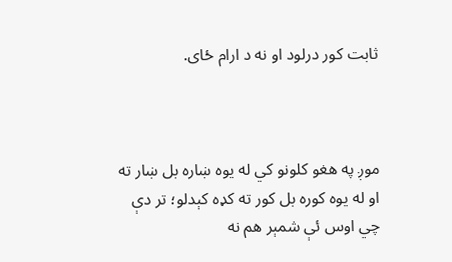ثابت کور درلود او نه د ارام ځای.



موږ په هغو کلونو کي له یوه ښاره بل ښار ته او له یوه کوره بل کور ته کډه کېدلو؛ تر دې چي اوس ئې شمېر هم نه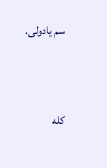سم یادولی.



کله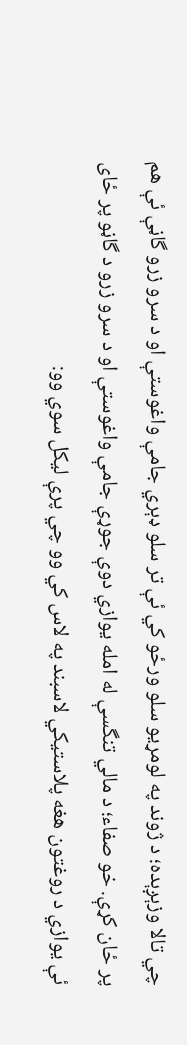چي تالا وزېږېده؛ د ژوند په لومړیو سلو ورځو کي ئې تر سلو ډېري جامې واغوستې او د سرو زرو گاڼې ئې هم پر ځان کړې. خو صفاء؛ د مالي تنگسې له امله یوازي دوې جوړې جامې واغوستې او د سرو زرو د گاڼو پر ځای ئې یوازي د روغتون هغه پلاستیکي لاسبند په لاس کي وو چي پرې لیکل سوي وو: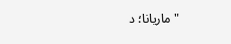"ماریانا؛ د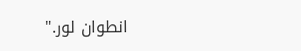انطوان لور."